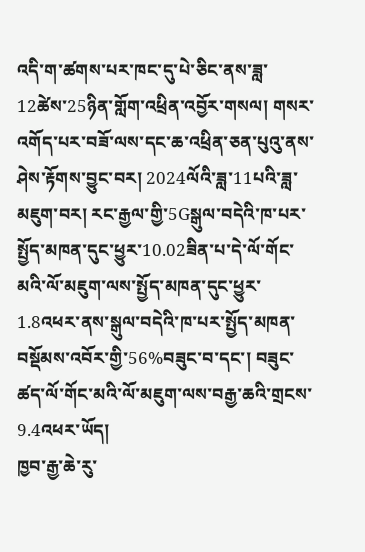འདི་ག་ཚགས་པར་ཁང་དུ་པེ་ཅིང་ནས་ཟླ་12ཚེས་25ཉིན་གློག་འཕྲིན་འབྱོར་གསལ། གསར་འགོད་པར་བཟོ་ལས་དང་ཆ་འཕྲིན་ཅན་པུའུ་ནས་ཤེས་རྟོགས་བྱུང་བར། 2024ལོའི་ཟླ་11པའི་ཟླ་མཇུག་བར། རང་རྒྱལ་གྱི་5Gསྒུལ་བདེའི་ཁ་པར་སྤྱོད་མཁན་དུང་ཕྱུར་10.02ཟིན་པ་དེ་ལོ་གོང་མའི་ལོ་མཇུག་ལས་སྤྱོད་མཁན་དུང་ཕྱུར་1.8འཕར་ནས་སྒུལ་བདེའི་ཁ་པར་སྤྱོད་མཁན་བསྡོམས་འབོར་གྱི་56%བཟུང་བ་དང་། བཟུང་ཚད་ལོ་གོང་མའི་ལོ་མཇུག་ལས་བརྒྱ་ཆའི་གྲངས་9.4འཕར་ཡོད།
ཁྱབ་རྒྱ་ཆེ་རུ་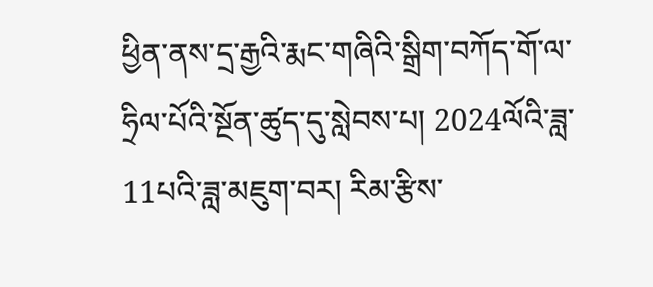ཕྱིན་ནས་དྲ་རྒྱའི་རྨང་གཞིའི་སྒྲིག་བཀོད་གོ་ལ་ཧྲིལ་པོའི་སྔོན་ཚུད་དུ་སླེབས་པ། 2024ལོའི་ཟླ་11པའི་ཟླ་མཇུག་བར། རིམ་རྩིས་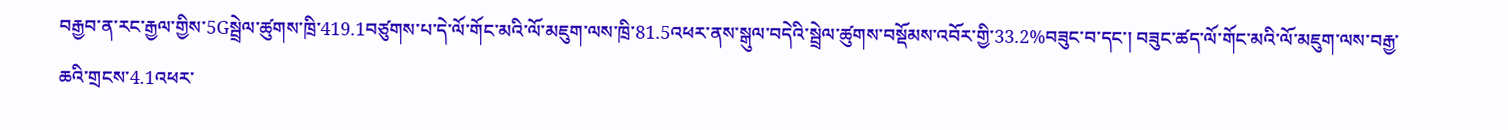བརྒྱབ་ན་རང་རྒྱལ་གྱིས་5Gསྦྲེལ་ཚུགས་ཁྲི་419.1བཙུགས་པ་དེ་ལོ་གོང་མའི་ལོ་མཇུག་ལས་ཁྲི་81.5འཕར་ནས་སྒུལ་བདེའི་སྦྲེལ་ཚུགས་བསྡོམས་འབོར་གྱི་33.2%བཟུང་བ་དང་། བཟུང་ཚད་ལོ་གོང་མའི་ལོ་མཇུག་ལས་བརྒྱ་ཆའི་གྲངས་4.1འཕར་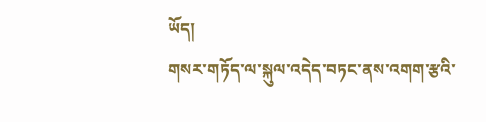ཡོད།
གསར་གཏོད་ལ་སྐུལ་འདེད་བཏང་ནས་འགག་རྩའི་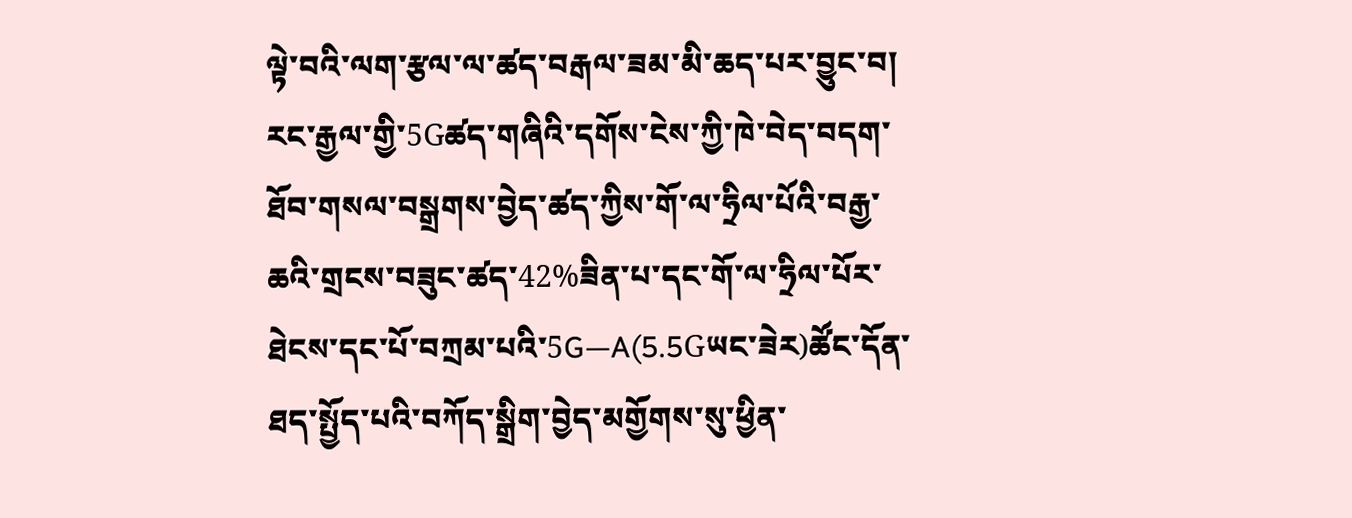ལྟེ་བའི་ལག་རྩལ་ལ་ཚད་བརྒལ་ཟམ་མི་ཆད་པར་བྱུང་བ། རང་རྒྱལ་གྱི་5Gཚད་གཞིའི་དགོས་ངེས་ཀྱི་ཁེ་བེད་བདག་ཐོབ་གསལ་བསྒྲགས་བྱེད་ཚད་ཀྱིས་གོ་ལ་ཧྲིལ་པོའི་བརྒྱ་ཆའི་གྲངས་བཟུང་ཚད་42%ཟིན་པ་དང་གོ་ལ་ཧྲིལ་པོར་ཐེངས་དང་པོ་བཀྲམ་པའི་5G—A(5.5Gཡང་ཟེར)ཚོང་དོན་ཐད་སྤྱོད་པའི་བཀོད་སྒྲིག་བྱེད་མགྱོགས་སུ་ཕྱིན་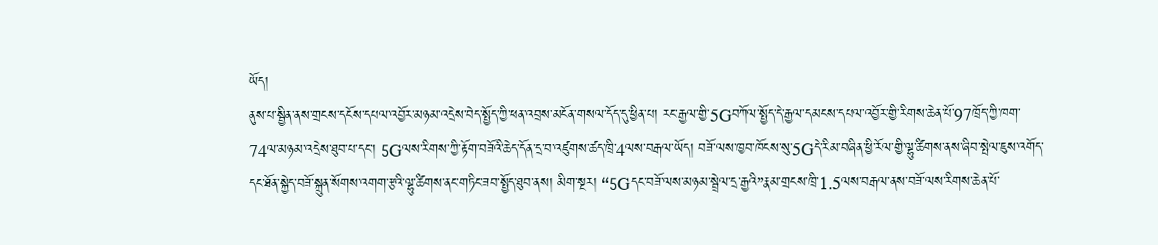ཡོད།
ནུས་པ་སྦྱིན་ནས་གྲངས་དངོས་དཔལ་འབྱོར་མཉམ་འདྲེས་བེད་སྤྱོད་ཀྱི་ཕན་འབྲས་མངོན་གསལ་དོད་དུ་ཕྱིན་པ། རང་རྒྱལ་གྱི་5Gབཀོལ་སྤྱོད་དེ་རྒྱལ་དམངས་དཔལ་འབྱོར་གྱི་རིགས་ཆེན་པོ་97ཁྲོད་ཀྱི་ཁག་74ལ་མཉམ་འདྲེས་ཐུབ་པ་དང་། 5Gལས་རིགས་ཀྱི་རྟོག་བཟོའི་ཆེད་དོན་དྲ་བ་འཛུགས་ཚད་ཁྲི་4ལས་བརྒལ་ཡོད། བཟོ་ལས་ཁྱབ་ཁོངས་སུ་5Gདེ་རིམ་བཞིན་ཕྱི་རོལ་གྱི་ལྷུ་ཚིགས་ནས་ཞིབ་སྤེལ་ཇུས་འགོད་དང་ཐོན་སྐྱེད་བཟོ་སྐྲུན་སོགས་འགག་རྩའི་ལྷུ་ཚིགས་ནང་གཏིང་ཟབ་སྤྱོད་ཐུབ་ནས། མིག་སྔར། “5Gདང་བཟོ་ལས་མཉམ་སྦྲེལ་དྲ་རྒྱའི”རྣམ་གྲངས་ཁྲི་1.5ལས་བརྒལ་ནས་བཟོ་ལས་རིགས་ཆེན་པོ་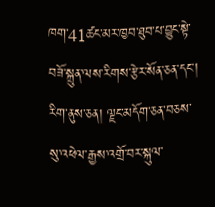ཁག་41ཚང་མར་ཁྱབ་ཐུབ་པ་བྱུང་སྟེ་བཟོ་སྐྲུན་ལས་རིགས་རྩེར་སོན་ཅན་དང་། རིག་ནུས་ཅན། ལྗང་མདོག་ཅན་བཅས་སུ་འཕེལ་རྒྱས་འགྲོ་བར་སྐུལ་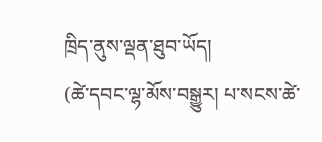ཁྲིད་ནུས་ལྡན་ཐུབ་ཡོད།
(ཚེ་དབང་ལྷ་མོས་བསྒྱུར། པ་སངས་ཚེ་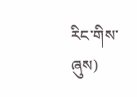རིང་གིས་ཞུས)